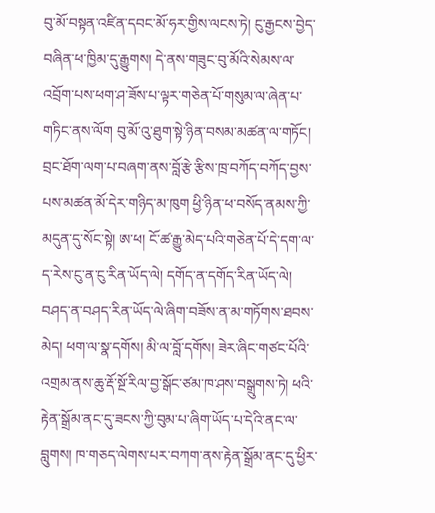བུ་མོ་བསྟན་འཛིན་དབང་མོ་ཧར་གྱིས་ལངས་ཏེ། ངུ་རྒྱངས་བྱེད་བཞིན་ཕ་ཁྱིམ་དུ་རྒྱུགས། དེ་ནས་གཟུང་བུ་མོའི་སེམས་ལ་འབྲོག་པས་ཕག་ཤ་ཟོས་པ་ལྟར་གཅེན་པོ་གསུམ་ལ་ཞེན་པ་གཏིང་ནས་ལོག བུ་མོ་འུ་ཐུག་སྟེ་ཉིན་བསམ་མཚན་ལ་གཏོང། བྲང་ཐོག་ལག་པ་བཞག་ནས་བློ་རྩེ་རྩིས་ཁྲ་བཀོད་བཀོད་བྱས་པས་མཚན་མོ་དེར་གཉིད་མ་ཁུག ཕྱི་ཉིན་ཕ་བསོད་ནམས་ཀྱི་མདུན་དུ་སོང་སྟེ། ཨ་ཕ། ངོ་ཚ་རྒྱུ་མེད་པའི་གཅེན་པོ་དེ་དག་ལ་ད་རེས་ངུ་ན་ངུ་རིན་ཡོད་ལེ། དགོད་ན་དགོད་རིན་ཡོད་ལེ། བཤད་ན་བཤད་རིན་ཡོད་ལེ་ཞིག་བཟོས་ན་མ་གཏོགས་ཐབས་མེད། ཕག་ལ་སྣ་དགོས། མི་ལ་བློ་དགོས། ཟེར་ཞིང་གཙང་པོའི་འགྲམ་ནས་ཆུ་རྡོ་སྔོ་རིལ་བྱ་སྒོང་ཙམ་ཁ་ཤས་བསྒྲུགས་ཏེ། ཕའི་རྟེན་སྒྲོམ་ནང་དུ་ཟངས་ཀྱི་བུམ་པ་ཞིག་ཡོད་པ་དེའི་ནང་ལ་བླུགས། ཁ་གཅད་ལེགས་པར་བཀག་ནས་རྟེན་སྒྲོམ་ནང་དུ་ཕྱིར་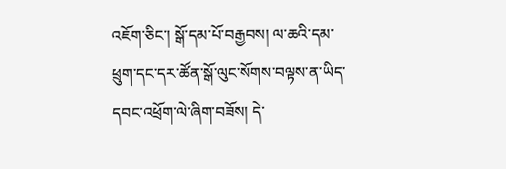འཇོག་ཅིང་། སྒོ་དམ་པོ་བརྒྱབས། ལ་ཆའི་དམ་ཕྲུག་དང་དར་ཚོན་སྒོ་ལུང་སོགས་བལྟས་ན་ཡིད་དབང་འཕྲོག་ལེ་ཞིག་བཟོས། དེ་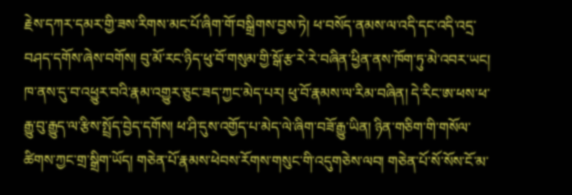རྗེས་དཀར་དམར་གྱི་ཟས་རིགས་མང་པོ་ཞིག་གོ་བསྒྲིགས་བྱས་ཏེ། ཕ་བསོད་ནམས་ལ་འདི་དང་འདི་འདྲ་བཤད་དགོས་ཞེས་བགོས། བུ་མོ་རང་ཉིད་ཕུ་བོ་གསུམ་གྱི་སྒོ་རྩ་རེ་རེ་བཞིན་ཕྱིན་ནས་ཁོག་ཏུ་མེ་འབར་ཡང། ཁ་ནས་དུ་བ་འཕྱུར་བའི་རྣམ་འགྱུར་ཅུང་ཟད་ཀྱང་མེད་པར། ཕུ་བོ་རྣམས་ལ་རིམ་བཞིན། དེ་རིང་ཨ་ཕས་ཕ་རྒྱུ་བུ་རྒྱུད་ལ་རྩིས་སྤྲོད་བྱེད་དགོས། ཕ་ཤི་དུས་འགྱོད་པ་མེད་ལེ་ཞིག་བཟོ་རྒྱུ་ཡིན། ཉིན་གཅིག་གི་གསོལ་ཚིགས་ཀྱང་གྲ་སྒྲིག་ཡོད། གཅེན་པོ་རྣམས་ཕེབས་རོགས་གསུང་གི་འདུགཅེས་ལབ། གཅེན་པོ་སོ་སོས་ངོ་མ་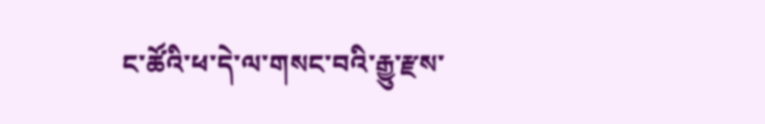ང་ཚོའི་ཕ་དེ་ལ་གསང་བའི་རྒྱུ་རྫས་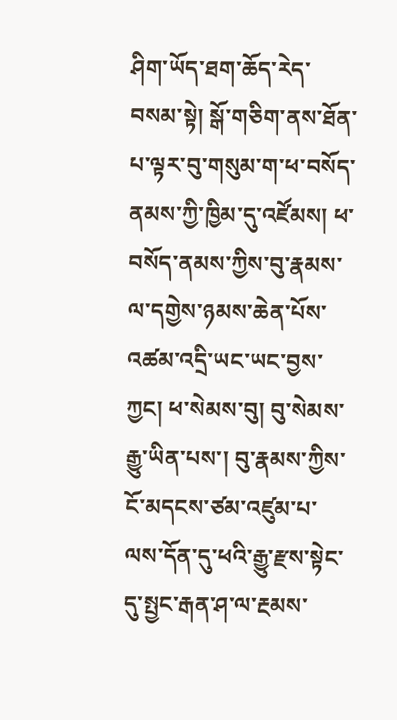ཤིག་ཡོད་ཐག་ཆོད་རེད་བསམ་སྟེ། སྒོ་གཅིག་ནས་ཐོན་པ་ལྟར་བུ་གསུམ་ག་ཕ་བསོད་ནམས་ཀྱི་ཁྱིམ་དུ་འཛོམས། ཕ་བསོད་ནམས་ཀྱིས་བུ་རྣམས་ལ་དགྱེས་ཉམས་ཆེན་པོས་འཚམ་འདྲི་ཡང་ཡང་བྱས་ཀྱང། ཕ་སེམས་བུ། བུ་སེམས་རྒྱུ་ཡིན་པས་། བུ་རྣམས་ཀྱིས་ངོ་མདངས་ཙམ་འཛུམ་པ་ལས་དོན་དུ་ཕའི་རྒྱུ་རྫས་སྟེང་དུ་སྤྱང་རྒན་ཤ་ལ་རྔམས་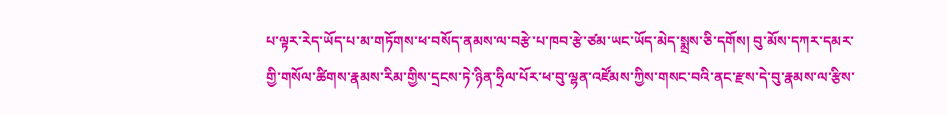པ་ལྟར་རེད་ཡོད་པ་མ་གཏོགས་ཕ་བསོད་ནམས་ལ་བརྩེ་པ་ཁབ་རྩེ་ཙམ་ཡང་ཡོད་མེད་སྨྲས་ཅི་དགོས། བུ་མོས་དཀར་དམར་གྱི་གསོལ་ཚིགས་རྣམས་རིམ་གྱིས་དྲངས་ཏེ་ཉིན་ཧྲིལ་པོར་ཕ་བུ་ལྷན་འཛོམས་ཀྱིས་གསང་བའི་ནང་རྫས་དེ་བུ་རྣམས་ལ་རྩིས་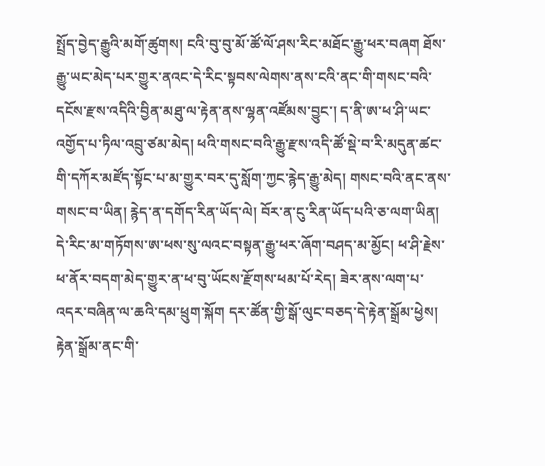སྤྲོད་བྱེད་རྒྱུའི་མགོ་ཚུགས། ངའི་བུ་བུ་མོ་ཚོ་ལོ་ཤས་རིང་མཐོང་རྒྱུ་ཕར་བཞག ཐོས་རྒྱུ་ཡང་མེད་པར་གྱུར་ནའང་དེ་རིང་སྟབས་ལེགས་ནས་ངའི་ནང་གི་གསང་བའི་དངོས་རྫས་འདིའི་བྱིན་མཐུ་ལ་རྟེན་ནས་ལྷན་འཛོམས་བྱུང་། ད་ནི་ཨ་ཕ་ཤི་ཡང་འགྱོད་པ་ཏིལ་འབྲུ་ཙམ་མེད། ཕའི་གསང་བའི་རྒྱུ་རྫས་འདི་ཚོ་སྡེ་བ་རི་མདུན་ཚང་གི་དཀོར་མཛོད་སྟོང་པ་མ་གྱུར་བར་དུ་སློག་ཀྱང་རྙེད་རྒྱུ་མེད། གསང་བའི་ནང་ནས་གསང་བ་ཡིན། རྙེད་ན་དགོད་རིན་ཡོད་ལེ། བོར་ན་ངུ་རིན་ཡོད་པའི་ཅ་ལག་ཡིན། དེ་རིང་མ་གཏོགས་ཨ་ཕས་སུ་ལའང་བསྟན་རྒྱུ་ཕར་ཞོག་བཤད་མ་མྱོང། ཕ་ཤི་རྗེས་ཕ་ནོར་བདག་མེད་གྱུར་ན་ཕ་བུ་ཡོངས་རྫོགས་ཕམ་པོ་རེད། ཟེར་ནས་ལག་པ་འདར་བཞིན་ལ་ཆའི་དམ་ཕྲུག་སྐོག དར་ཚོན་གྱི་སྒོ་ལུང་བཅད་དེ་རྟེན་སྒྲོམ་ཕྱེས། རྟེན་སྒྲོམ་ནང་གི་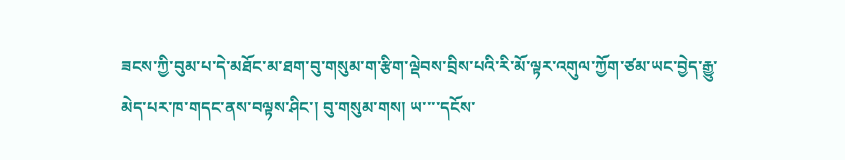ཟངས་ཀྱི་བུམ་པ་དེ་མཐོང་མ་ཐག་བུ་གསུམ་ག་རྩིག་ལྡེབས་བྲིས་པའི་རི་མོ་ལྟར་འགུལ་ཀྱོག་ཙམ་ཡང་བྱེད་རྒྱུ་མེད་པར་ཁ་གདང་ནས་བལྟས་ཤིང་། བུ་གསུམ་གས། ཡ་་་་དངོས་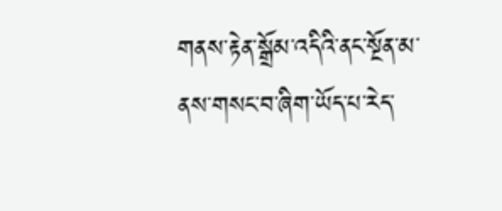གནས་རྟེན་སྒྲོམ་འདིའི་ནང་སྔོན་མ་ནས་གསང་བ་ཞིག་ཡོད་པ་རེད་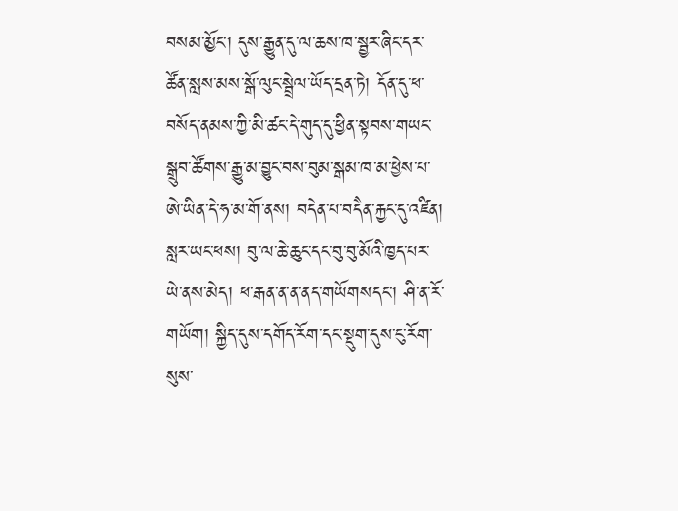བསམ་མྱོང་། དུས་རྒྱུན་དུ་ལ་ཆས་ཁ་སྦྱར་ཞིང་དར་ཚོན་སླས་མས་སྒོ་ལུང་སྦྲེལ་ཡོད་དྲན་ཏེ། དོན་དུ་ཕ་བསོད་ནམས་ཀྱི་མི་ཚང་དེ་གུད་དུ་ཕྱིན་སྟབས་གཡང་སྒྲུབ་ཚོགས་རྒྱུ་མ་བྱུང་བས་བུམ་སྒམ་ཁ་མ་ཕྱེས་པ་ཨེ་ཡིན་དེ་ཧ་མ་གོ་ནས། བདེན་པ་བདཻན་རྐྱང་དུ་འཛིན། སླར་ཡང་ཕས། བུ་ལ་ཆེ་ཆུང་དང་བུ་བུ་མོའི་ཁྱད་པར་ཡེ་ནས་མེད། ཕ་རྒན་ན་ན་ནད་གཡོགསདང་། ཤི་ན་རོ་གཡོག། སྐྱིད་དུས་དགོད་རོག་དང་སྡུག་དུས་ངུ་རོག་སུས་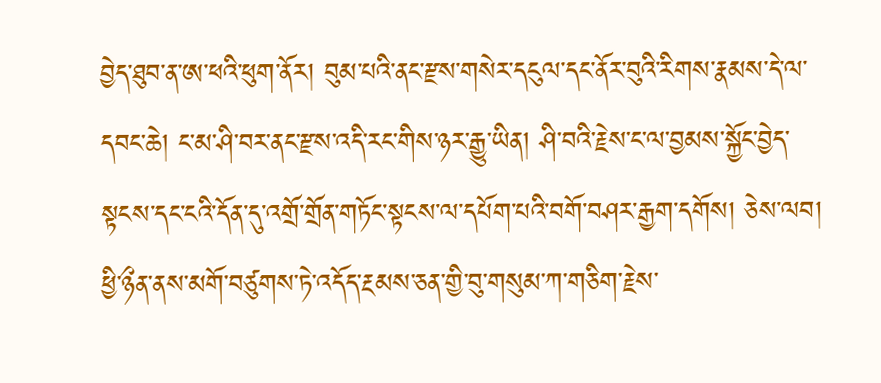བྱེད་ཐུབ་ན་ཨ་ཕའི་ཕུག་ནོར། བུམ་པའི་ནང་རྫས་གསེར་དངུལ་དང་ནོར་བུའི་རིགས་རྣམས་དེ་ལ་དབང་ཆེ། ང་མ་ཤི་བར་ནང་རྫས་འདི་རང་གིས་ཉར་རྒྱུ་ཡིན། ཤི་བའི་རྗེས་ང་ལ་བྱམས་སྐྱོང་བྱེད་སྟངས་དང་ངའི་དོན་དུ་འགྲོ་གྲོན་གཏོང་སྟངས་ལ་དཔོག་པའི་བགོ་བཤར་རྒྱག་དགོས། ཅེས་ལབ། ཕྱི་ཉྀན་ནས་མགོ་བཙུགས་ཏེ་འདོད་རྔམས་ཅན་གྱི་བུ་གསུམ་ཀ་གཅིག་རྗེས་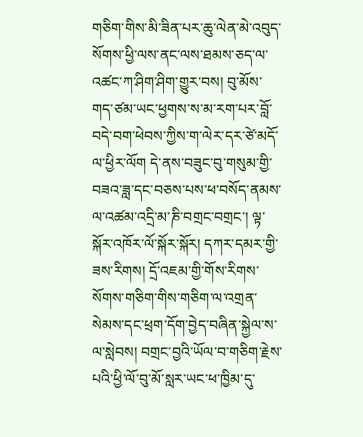གཅིག་གིས་མི་ཟིན་པར་ཆུ་ལེན་མེ་འབུད་སོགས་ཕྱི་ལས་ནང་ལས་ཐམས་ཅད་ལ་འཚང་ཀ་ཤིག་ཤིག་གྱུར་བས། བུ་མོས་གད་ཙམ་ཡང་ཕྱགས་ས་མ་རག་པར་བློ་བདེ་བག་ཕེབས་ཀྱིས་ག་ལེར་དར་ཙེ་མདོ་ལ་ཕྱིར་ལོག དེ་ནས་བཟུང་བུ་གསུམ་གྱི་བཟའ་ཟླ་དང་བཅས་པས་ཕ་བསོད་ནམས་ལ་འཚམ་འདྲི་མ་ཎི་བགྲང་བགྲང་། ལྟ་སྐོར་འཁོར་ལོ་སྐོར་སྐོར། དཀར་དམར་གྱི་ཟས་རིགས། དྲོ་འཇམ་གྱི་གོས་རིགས་སོགས་གཅིག་གིས་གཅིག་ལ་འགྲན་སེམས་དང་ཕྲག་དོག་བྱེད་བཞིན་སྐྱེལ་ས་ལ་སླེབས། བགྲང་བྱའི་ཡོལ་བ་གཅིག་རྗེས་པའི་ཕྱི་ལོ་བུ་མོ་སླར་ཡང་ཕ་ཁྱིམ་དུ་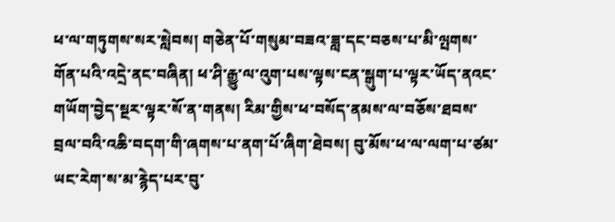ཕ་ལ་གཏུགས་སར་སླེབས། གཅེན་པོ་གསུམ་བཟའ་ཟླ་དང་བཅས་པ་མི་ལྤགས་གོན་པའི་འདྲེ་ནང་བཞིན། ཕ་ཤི་རྒྱུ་ལ་འུག་པས་ལྟས་ངན་སྒུག་པ་ལྟར་ཡོད་ནའང་གཡོག་བྱེད་སྔར་ལྟར་སོ་ན་གནས། རིམ་གྱིས་ཕ་བསོད་ནམས་ལ་བཅོས་ཐབས་བྲལ་བའི་འཆི་བདག་གི་ཞགས་པ་ནག་པོ་ཞིག་ཐེབས། བུ་མོས་ཕ་ལ་ལག་པ་ཙམ་ཡང་རེག་ས་མ་རྙེད་པར་བུ་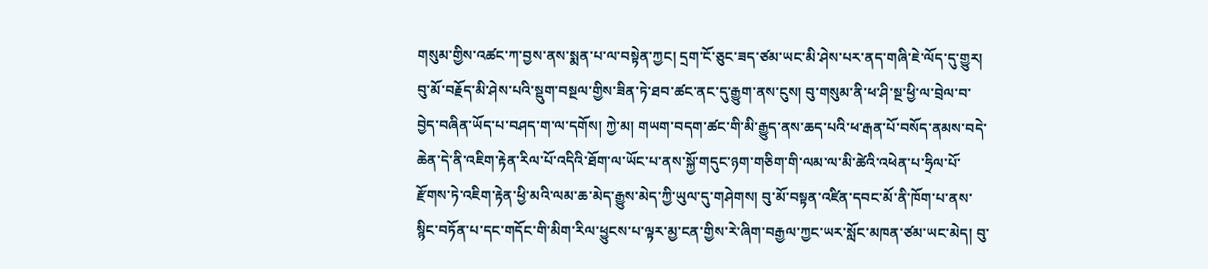གསུམ་གྱིས་འཚང་ཀ་བྱས་ནས་སྨན་པ་ལ་བསྟེན་ཀྱང། དྲག་ངོ་ཅུང་ཟད་ཙམ་ཡང་མི་ཤེས་པར་ནད་གཞི་ཇེ་ལོད་དུ་གྱུར། བུ་མོ་བརྗོད་མི་ཤེས་པའི་སྡུག་བསྔལ་གྱིས་ཟིན་ཏེ་ཐབ་ཚང་ནང་དུ་རྒྱུག་ནས་ངུས། བུ་གསུམ་ནི་ཕ་ཤི་སྔ་ཕྱི་ལ་བྲེལ་བ་བྱེད་བཞིན་ཡོད་པ་བཤད་ག་ལ་དགོས། ཀྱེ་མ། གཡག་བདག་ཚང་གི་མི་རྒྱུད་ནས་ཆད་པའི་ཕ་རྒན་པོ་བསོད་ནམས་བདེ་ཆེན་དེ་ནི་འཇིག་རྟེན་རིལ་པོ་འདིའི་ཐོག་ལ་ཡོང་པ་ནས་སྐྱོ་གདུང་ཉག་གཅིག་གི་ལམ་ལ་མི་ཚེའི་འཕེན་པ་ཧྲིལ་པོ་རྫོགས་ཏེ་འཇིག་རྟེན་ཕྱི་མའི་ལམ་ཆ་མེད་རྒྱུས་མེད་ཀྱི་ཡུལ་དུ་གཤེགས། བུ་མོ་བསྟན་འཛིན་དབང་མོ་ནི་ཁོག་པ་ནས་སྙིང་བཏོན་པ་དང་གདོང་གི་མིག་རིལ་ཕྱུངས་པ་ལྟར་མྱ་ངན་གྱིས་རེ་ཞིག་བརྒྱལ་ཀྱང་ཡར་སློང་མཁན་ཙམ་ཡང་མེད། བུ་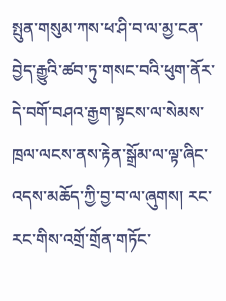སྤུན་གསུམ་ཀས་ཕ་ཤི་བ་ལ་མྱ་ངན་བྱེད་རྒྱུའི་ཚབ་ཏུ་གསང་བའི་ཕུག་ནོར་དེ་བགོ་བཤའ་རྒྱག་སྟངས་ལ་སེམས་ཁྲལ་ལངས་ནས་རྟེན་སྒྲོམ་ལ་ལྟ་ཞིང་འདས་མཆོད་ཀྱི་བྱ་བ་ལ་ཞུགས། རང་རང་གིས་འགྲོ་གྲོན་གཏོང་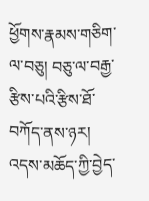ཕྱོགས་རྣམས་གཅིག་ལ་བཅུ། བཅུ་ལ་བརྒྱ་རྩིས་པའི་རྩིས་ཐོ་བཀོད་ནས་ཉར། འདས་མཆོད་ཀྱི་བྱེད་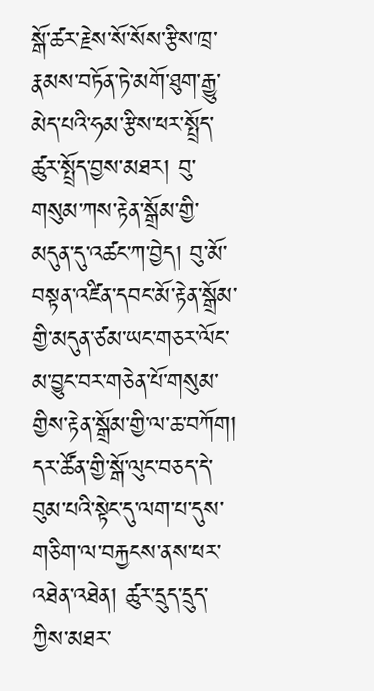སྒོ་ཚར་རྗེས་སོ་སོས་རྩིས་ཁྲ་རྣམས་བཏོན་ཏེ་མགོ་ཐུག་རྒྱུ་མེད་པའི་ཧམ་རྩིས་ཕར་སྤྲོད་ཚུར་སྤྲོད་བྱས་མཐར། བུ་གསུམ་ཀས་རྟེན་སྒྲོམ་གྱི་མདུན་དུ་འཚང་ཀ་བྱེད། བུ་མོ་བསྟན་འཛིན་དབང་མོ་རྟེན་སྒྲོམ་གྱི་མདུན་ཙམ་ཡང་གཅར་ལོང་མ་བྱུང་བར་གཅེན་པོ་གསུམ་གྱིས་རྟེན་སྒྲོམ་གྱི་ལ་ཆ་བཀོག། དར་ཚོན་གྱི་སྒོ་ལུང་བཅད་དེ་བུམ་པའི་སྟེང་དུ་ལག་པ་དུས་གཅིག་ལ་བརྐྱངས་ནས་ཕར་འཐེན་འཐེན། ཚུར་དྲུད་དྲུད་ཀྱིས་མཐར་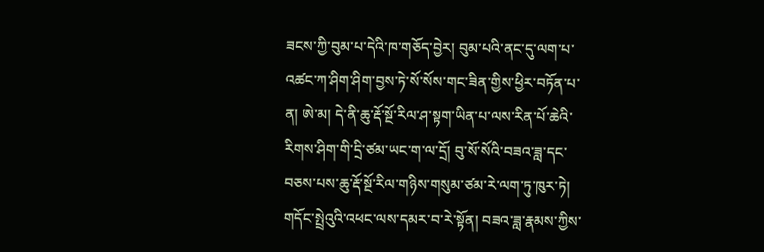ཟངས་ཀྱི་བུམ་པ་དེའི་ཁ་གཅོད་བྱེར། བུམ་པའི་ནང་དུ་ལག་པ་འཚང་ཀ་ཤིག་ཤིག་བྱས་ཏེ་སོ་སོས་གང་ཟིན་གྱིས་ཕྱིར་བཏོན་པ་ན། ཨེ་མ། དེ་ནི་ཆུ་རྡོ་སྔོ་རིལ་ཤ་སྟག་ཡིན་པ་ལས་རིན་པོ་ཆེའི་རིགས་ཤིག་གི་དྲི་ཙམ་ཡང་ག་ལ་དྲོ། བུ་སོ་སོའི་བཟའ་ཟླ་དང་བཅས་པས་ཆུ་རྡོ་སྔོ་རིལ་གཉིས་གསུམ་ཙམ་རེ་ལག་ཏུ་ཁུར་ཏེ། གདོང་སྤྲེའུའི་འཕང་ལས་དམར་བ་རེ་སྟོན། བཟའ་ཟླ་རྣམས་ཀྱིས་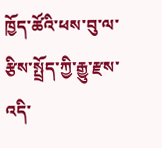ཁྱོད་ཚོའི་ཕས་བུ་ལ་རྩིས་སྤྲོད་ཀྱི་རྒྱུ་རྫས་འདི་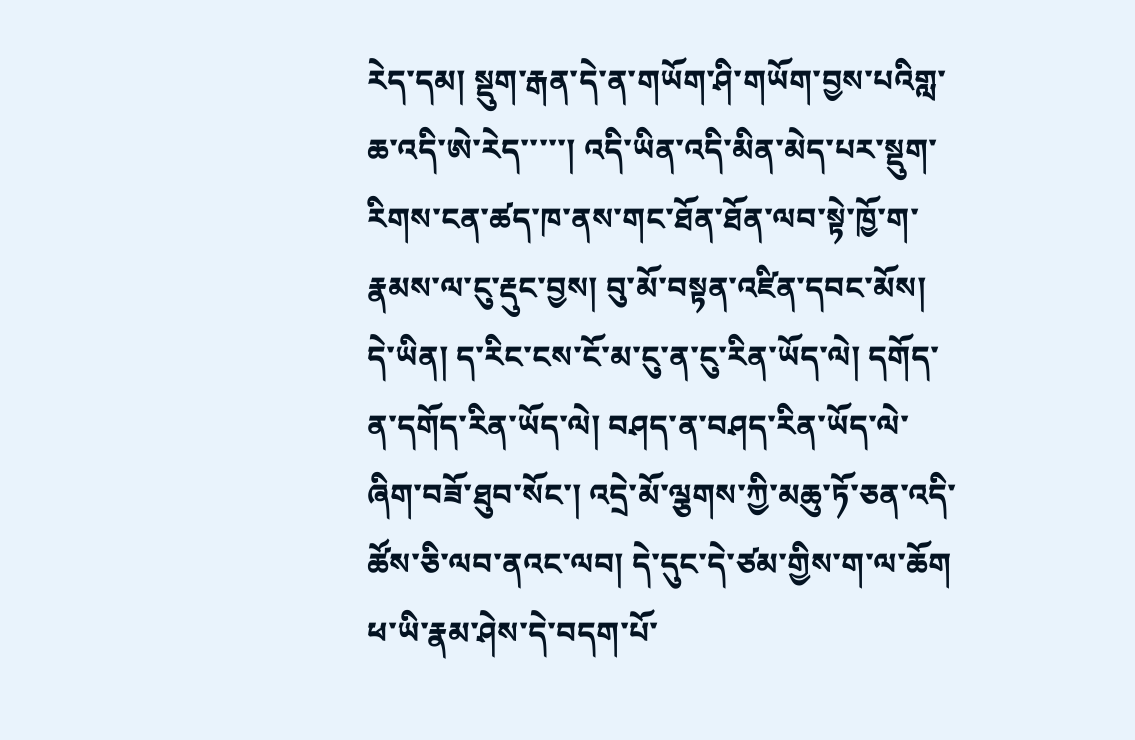རེད་དམ། སྡུག་རྒན་དེ་ན་གཡོག་ཤི་གཡོག་བྱས་པའིགླ་ཆ་འདི་ཨེ་རེད་་་་་། འདི་ཡིན་འདི་མིན་མེད་པར་སྡུག་རིགས་ངན་ཚད་ཁ་ནས་གང་ཐོན་ཐོན་ལབ་སྟེ་ཁྱོ་ག་རྣམས་ལ་ངུ་རྡུང་བྱས། བུ་མོ་བསྟན་འཛིན་དབང་མོས། དེ་ཡིན། ད་རིང་ངས་ངོ་མ་ངུ་ན་ངུ་རིན་ཡོད་ལེ། དགོད་ན་དགོད་རིན་ཡོད་ལེ། བཤད་ན་བཤད་རིན་ཡོད་ལེ་ཞིག་བཟོ་ཐུབ་སོང་། འདྲེ་མོ་ལྕགས་ཀྱི་མཆུ་ཏོ་ཅན་འདི་ཚོས་ཅི་ལབ་ནའང་ལབ། དེ་དུང་དེ་ཙམ་གྱིས་ག་ལ་ཆོག ཕ་ཡི་རྣམ་ཤེས་དེ་བདག་པོ་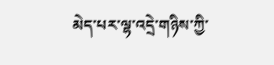མེད་པར་ལྷ་འདྲེ་གཉིས་ཀྱི་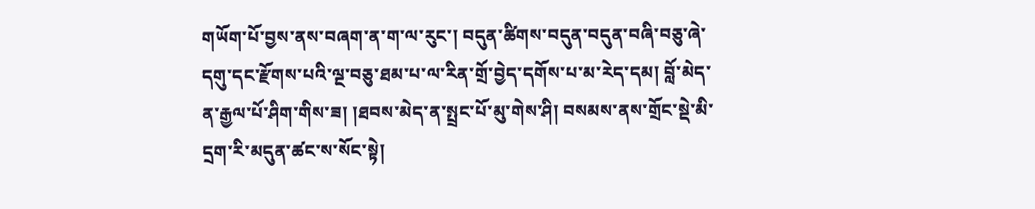གཡོག་པོ་བྱས་ནས་བཞག་ན་ག་ལ་རུང་། བདུན་ཚིགས་བདུན་བདུན་བཞི་བཅུ་ཞེ་དགུ་དང་རྫོགས་པའི་ལྔ་བཅུ་ཐམ་པ་ལ་རིན་གྲོ་བྱེད་དགོས་པ་མ་རེད་དམ། བློ་མེད་ན་རྒྱལ་པོ་ཤིག་གིས་ཟ། །ཐབས་མེད་ན་སྤྲང་པོ་མུ་གེས་ཤི། བསམས་ནས་གྲོང་སྡེ་མི་དྲག་རི་མདུན་ཚང་ས་སོང་སྟེ།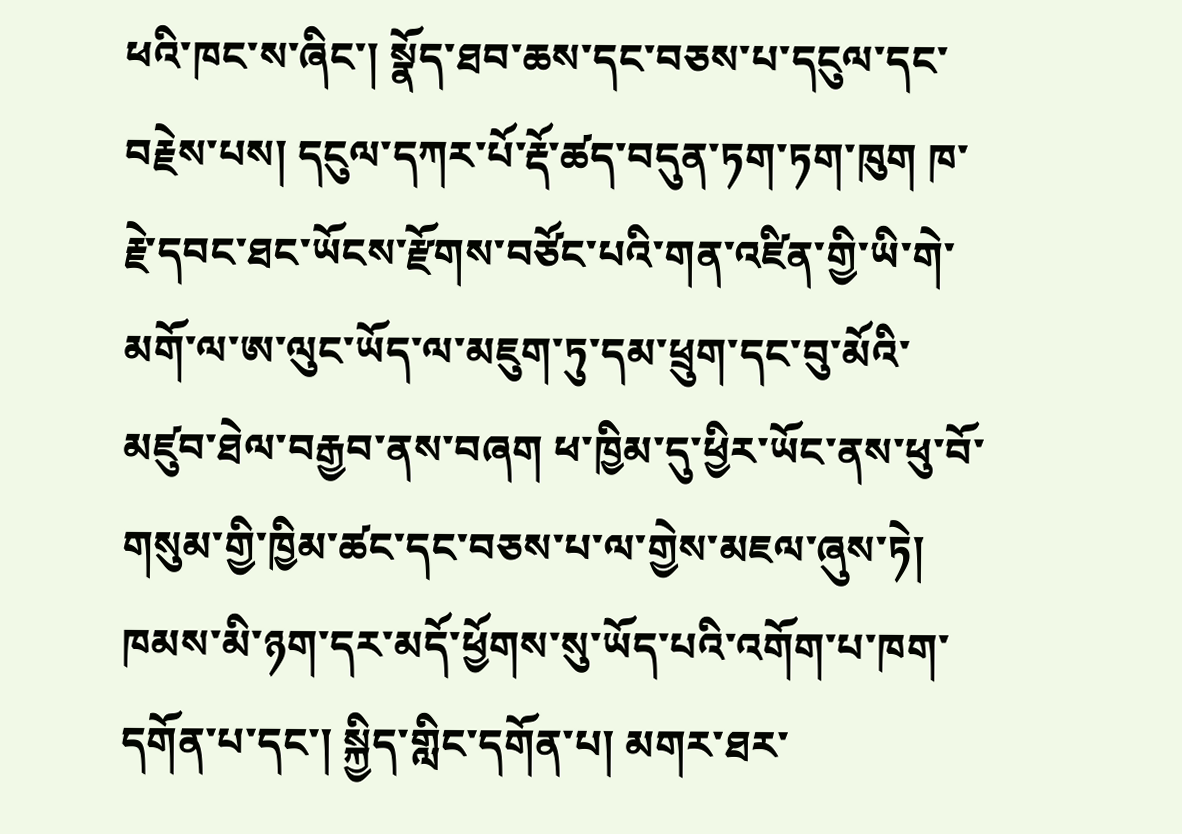ཕའི་ཁང་ས་ཞིང་། སྣོད་ཐབ་ཆས་དང་བཅས་པ་དངུལ་དང་བརྗེས་པས། དངུལ་དཀར་པོ་རྡོ་ཚད་བདུན་ཏག་ཏག་ཁུག ཁ་རྗེ་དབང་ཐང་ཡོངས་རྫོགས་བཙོང་པའི་གན་འཛིན་གྱི་ཡི་གེ་མགོ་ལ་ཨ་ལུང་ཡོད་ལ་མཇུག་ཏུ་དམ་ཕྲུག་དང་བུ་མོའི་མཛུབ་ཐེལ་བརྒྱབ་ནས་བཞག ཕ་ཁྱིམ་དུ་ཕྱིར་ཡོང་ནས་ཕུ་བོ་གསུམ་གྱི་ཁྱིམ་ཚང་དང་བཅས་པ་ལ་གྱེས་མཇལ་ཞུས་ཏེ། ཁམས་མི་ཉག་དར་མདོ་ཕྱོགས་སུ་ཡོད་པའི་འགོག་པ་ཁག་དགོན་པ་དང་། སྐྱིད་གླིང་དགོན་པ། མགར་ཐར་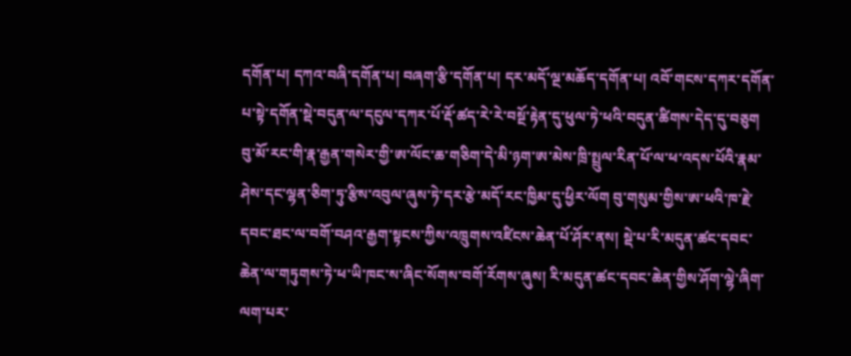དགོན་པ། དཀའ་བཞི་དགོན་པ། བཞག་རྩི་དགོན་པ། དར་མདོ་ལྔ་མཆོད་དགོན་པ། འབོ་གངས་དཀར་དགོན་པ་སྟེ་དགོན་སྡེ་བདུན་ལ་དངུལ་དཀར་པོ་རྡོ་ཚད་རེ་རེ་བསྔོ་རྟེན་དུ་ཕུལ་ཏེ་ཕའི་བདུན་ཚིགས་དེད་དུ་བཅུག བུ་མོ་རང་གི་རྣ་རྒྱན་གསེར་གྱི་ཨ་ལོང་ཆ་གཅིག་དེ་མི་ཉག་ཨ་མེས་ཁྲི་སྤྲུལ་རིན་པོ་ལ་ཕ་འདས་པོའི་རྣམ་ཤེས་དང་ལྷན་ཅིག་ཏུ་རྩིས་འབུལ་ཞུས་ཏེ་དར་རྩེ་མདོ་རང་ཁྱིམ་དུ་ཕྱིར་ལོག བུ་གསུམ་གྱིས་ཨ་ཕའི་ཁ་རྗེ་དབང་ཐང་ལ་བགོ་བཤའ་རྒྱག་སྟངས་ཀྱིས་འཁྲུགས་འཛིངས་ཆེན་པོ་ཤོར་ནས། སྡེ་པ་རི་མདུན་ཚང་དབང་ཆེན་ལ་གཏུགས་ཏེ་ཕ་ཡི་ཁང་ས་ཞིང་སོགས་བགོ་རོགས་ཞུས། རི་མདུན་ཚང་དབང་ཆེན་གྱིས་ཤོག་ལྷེ་ཞིག་ལག་པར་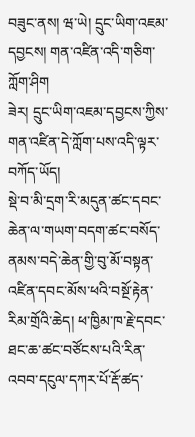བཟུང་ནས། ཝ་ཡེ། དྲུང་ཡིག་འཇམ་དབྱངས། གན་འཛིན་འདི་གཅིག་ཀློག་ཤིག
ཟེར། དྲུང་ཡིག་འཇམ་དབྱངས་ཀྱིས་གན་འཛིན་དེ་ཀློག་པས་འདི་ལྟར་བཀོད་ཡོད།
སྡེ་བ་མི་དྲག་རི་མདུན་ཚང་དབང་ཆེན་ལ་གཡག་བདག་ཚང་བསོད་ནམས་བདེ་ཆེན་གྱི་བུ་མོ་བསྟན་འཛིན་དབང་མོས་ཕའི་བསྔོ་རྟེན་རིམ་གྲོའི་ཆེད། ཕ་ཁྱིམ་ཁ་རྗེ་དབང་ཐང་ཆ་ཚང་བཙོངས་པའི་རིན་འབབ་དངུལ་དཀར་པོ་རྡོ་ཚད་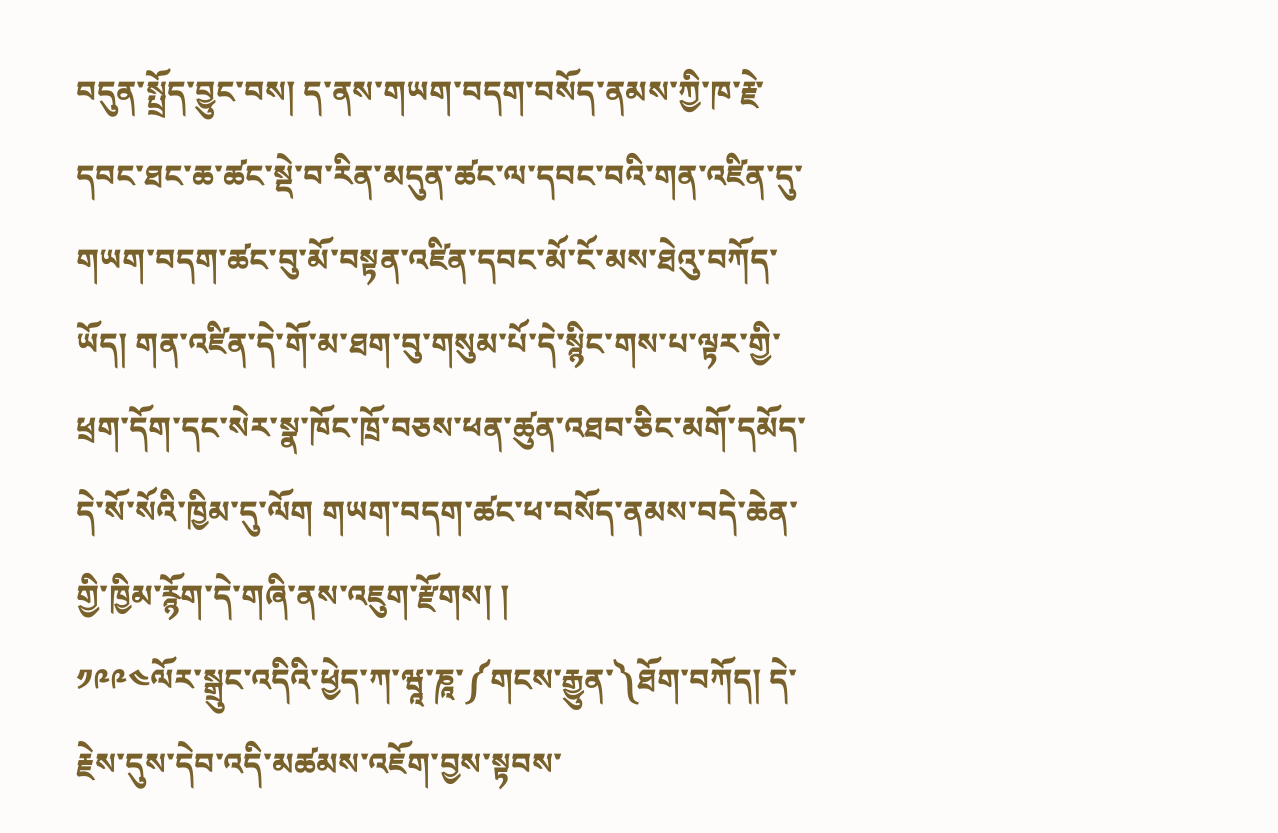བདུན་སྤྲོད་བྱུང་བས། ད་ནས་གཡག་བདག་བསོད་ནམས་ཀྱི་ཁ་རྗེ་དབང་ཐང་ཆ་ཚང་སྡེ་བ་རིན་མདུན་ཚང་ལ་དབང་བའི་གན་འཛིན་དུ་གཡག་བདག་ཚང་བུ་མོ་བསྟན་འཛིན་དབང་མོ་ངོ་མས་ཐེའུ་བཀོད་ཡོད། གན་འཛིན་དེ་གོ་མ་ཐག་བུ་གསུམ་པོ་དེ་སྙིང་གས་པ་ལྟར་གྱི་ཕྲག་དོག་དང་སེར་སྣ་ཁོང་ཁྲོ་བཅས་ཕན་ཚུན་འཐབ་ཅིང་མགོ་དམོད་དེ་སོ་སོའི་ཁྱིམ་དུ་ལོག གཡག་བདག་ཚང་ཕ་བསོད་ནམས་བདེ་ཆེན་གྱི་ཁྱིམ་རྙོག་དེ་གཞི་ནས་འཇུག་རྫོགས། །
༡༩༩༤ལོར་སྒྲུང་འདིའི་ཕྱེད་ཀ་ཝཱ་ཎཱ་༼གངས་རྒྱུན་༽ཐོག་བཀོད། དེ་རྗེས་དུས་དེབ་འདི་མཚམས་འཇོག་བྱས་སྟབས་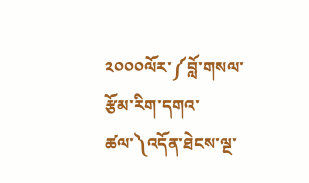༢༠༠༠ལོར་༼བློ་གསལ་རྩོམ་རིག་དགའ་ཚལ་༽འདོན་ཐེངས་ལྔ་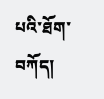པའི་ཐོག་བཀོད།